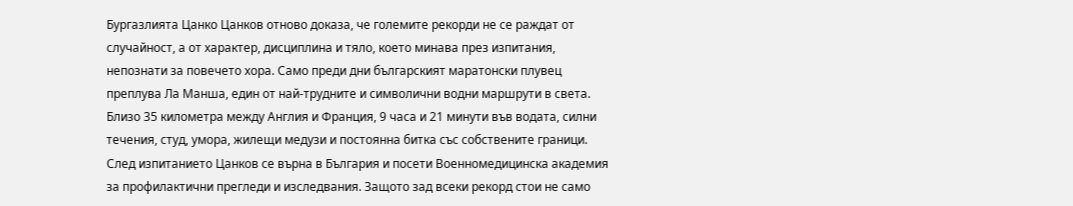Бургазлията Цанко Цанков отново доказа, че големите рекорди не се раждат от случайност, а от характер, дисциплина и тяло, което минава през изпитания, непознати за повечето хора. Само преди дни българският маратонски плувец преплува Ла Манша, един от най-трудните и символични водни маршрути в света. Близо 35 километра между Англия и Франция, 9 часа и 21 минути във водата, силни течения, студ, умора, жилещи медузи и постоянна битка със собствените граници.
След изпитанието Цанков се върна в България и посети Военномедицинска академия за профилактични прегледи и изследвания. Защото зад всеки рекорд стои не само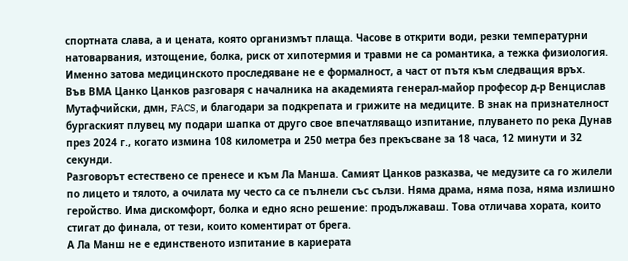спортната слава, а и цената, която организмът плаща. Часове в открити води, резки температурни натоварвания, изтощение, болка, риск от хипотермия и травми не са романтика, а тежка физиология. Именно затова медицинското проследяване не е формалност, а част от пътя към следващия връх.
Във ВМА Цанко Цанков разговаря с началника на академията генерал-майор професор д-р Венцислав Мутафчийски, дмн, FACS, и благодари за подкрепата и грижите на медиците. В знак на признателност бургаският плувец му подари шапка от друго свое впечатляващо изпитание, плуването по река Дунав през 2024 г., когато измина 108 километра и 250 метра без прекъсване за 18 часа, 12 минути и 32 секунди.
Разговорът естествено се пренесе и към Ла Манша. Самият Цанков разказва, че медузите са го жилели по лицето и тялото, а очилата му често са се пълнели със сълзи. Няма драма, няма поза, няма излишно геройство. Има дискомфорт, болка и едно ясно решение: продължаваш. Това отличава хората, които стигат до финала, от тези, които коментират от брега.
А Ла Манш не е единственото изпитание в кариерата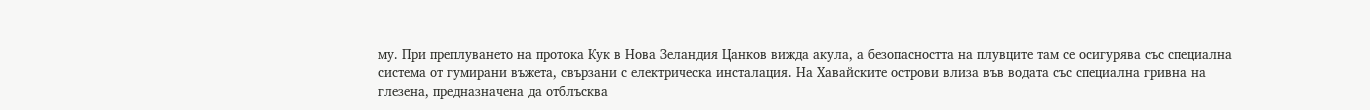му. При преплуването на протока Кук в Нова Зеландия Цанков вижда акула, а безопасността на плувците там се осигурява със специална система от гумирани въжета, свързани с електрическа инсталация. На Хавайските острови влиза във водата със специална гривна на глезена, предназначена да отблъсква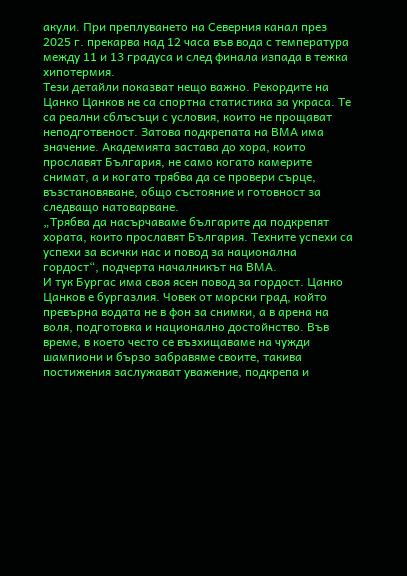акули. При преплуването на Северния канал през 2025 г. прекарва над 12 часа във вода с температура между 11 и 13 градуса и след финала изпада в тежка хипотермия.
Тези детайли показват нещо важно. Рекордите на Цанко Цанков не са спортна статистика за украса. Те са реални сблъсъци с условия, които не прощават неподготвеност. Затова подкрепата на ВМА има значение. Академията застава до хора, които прославят България, не само когато камерите снимат, а и когато трябва да се провери сърце, възстановяване, общо състояние и готовност за следващо натоварване.
„Трябва да насърчаваме българите да подкрепят хората, които прославят България. Техните успехи са успехи за всички нас и повод за национална гордост“, подчерта началникът на ВМА.
И тук Бургас има своя ясен повод за гордост. Цанко Цанков е бургазлия. Човек от морски град, който превърна водата не в фон за снимки, а в арена на воля, подготовка и национално достойнство. Във време, в което често се възхищаваме на чужди шампиони и бързо забравяме своите, такива постижения заслужават уважение, подкрепа и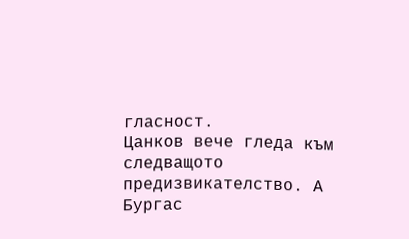гласност.
Цанков вече гледа към следващото предизвикателство. А Бургас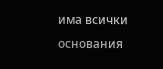има всички основания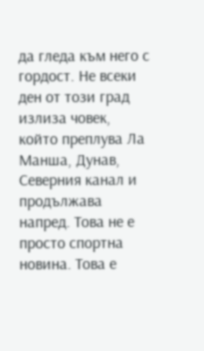да гледа към него с гордост. Не всеки ден от този град излиза човек, който преплува Ла Манша, Дунав, Северния канал и продължава напред. Това не е просто спортна новина. Това е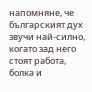напомняне, че българският дух звучи най-силно, когато зад него стоят работа, болка и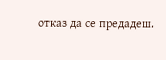отказ да се предадеш.